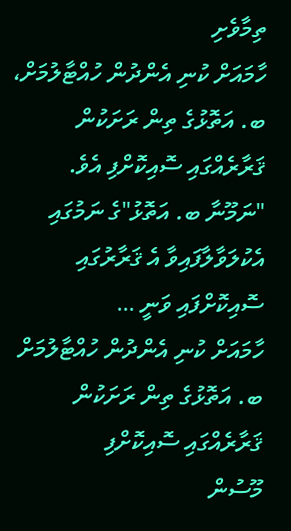ތިމާވެށި
ހާމައަށް ކުނި އެންދުން ހުއްޓާލުމަށް، ބ. އަތޮޅުގެ ތިން ރަށަކުން ޤަރާރެއްގައި ސޮއިކޮށްފި އެވެ. "ނަމޫނާ ބ. އަތޮޅު"ގެ ނަމުގައި އެކުލަވާލާފައިވާ އެ ޤަރާރުގައި ސޮއިކޮށްފައި ވަނީ …
ހާމައަށް ކުނި އެންދުން ހުއްޓާލުމަށް ބ. އަތޮޅުގެ ތިން ރަށަކުން ޤަރާރެއްގައި ސޮއިކޮށްފި
މޫސުން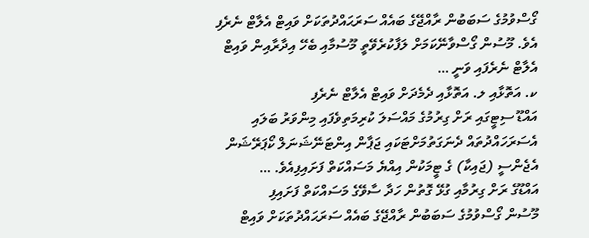ގޯސްވުމުގެ ސަބަބުން ރާއްޖޭގެ ބައެއް ސަރަޙައްދުތަކަށް ވައިޓް އެލާޓް ނެރެފި އެވެ. މޫސުން ގޯސްވާނޭކަމަށް ލަފާކުރެވޭތީ މޫސުމާއި ބެހޭ އިދާރާއިން ވައިޓް އެލާޓް ނެރެފައި ވަނީ …
ކ. އަތޮޅާއި ލ. އަތޮޅާއި ދެމެދަށް ވައިޓް އެލާޓް ނެރެފި
އައްޑޫ ސިޓީގައި ރަށް ގިރުމުގެ މައްސަލަ ކުރިމަތިވެފައި މިންވަރު ބަލައި އެސަރަހައްދުތައް ދެނަގަތުމަށްޓަކައި ޖަޕާން އިންޓަނޭޝަނަލް ކޯޕަރޭޝަން އެޖެންސީ (ޖައިކާ) ގެ ޓީމަކުން އިއްޔެ މަސައްކަތް ފަށައިފިއެވެ. …
އައްޑޫގެ ރަށް ގިރުމާއި ގުޅޭ ގޮތުން ހަދާ ސާވޭގެ މަސައްކަތް ފަށައިފި
މޫސުން ގޯސްވުމުގެ ސަބަބުން ރާއްޖޭގެ ބައެއް ސަރަޙައްދުތަކަށް ވައިޓް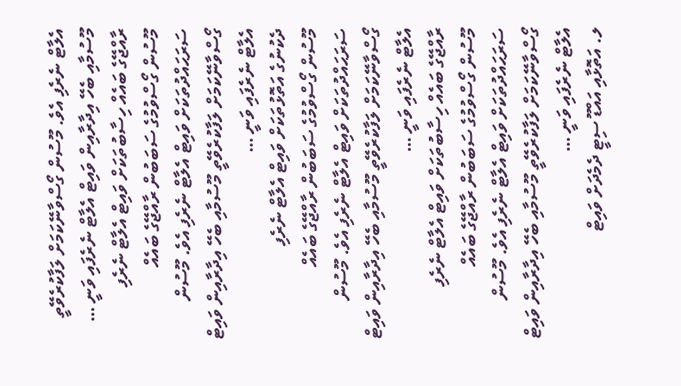އެލާޓް ނެރެފި އެވެ. މޫސުން ގޯސްވާނޭކަމަށް ލަފާކުރެވޭތީ މޫސުމާއި ބެހޭ އިދާރާއިން ވައިޓް އެލާޓް ނެރެފައި ވަނީ …
ރާއްޖޭގެ ބައެއް ހިސާބުތަކަށް ވައިޓް އެލާޓް ނެރެފި
މޫސުން ގޯސްވުމުގެ ސަބަބުން ރާއްޖޭގެ ބައެއް ސަރަޙައްދުތަކަށް ވައިޓް އެލާޓް ނެރެފި އެވެ. މޫސުން ގޯސްވާނޭކަމަށް ލަފާކުރެވޭތީ މޫސުމާއި ބެހޭ އިދާރާއިން ވައިޓް އެލާޓް ނެރެފައި ވަނީ …
ދެކުނުގެ އަތޮޅުތަކަށް ވައިޓް އެލާޓް ނެރެފި
މޫސުން ގޯސްވުމުގެ ސަބަބުން ރާއްޖޭގެ ބައެއް ސަރަޙައްދުތަކަށް ވައިޓް އެލާޓް ނެރެފި އެވެ. މޫސުން ގޯސްވާނޭކަމަށް ލަފާކުރެވޭތީ މޫސުމާއި ބެހޭ އިދާރާއިން ވައިޓް އެލާޓް ނެރެފައި ވަނީ …
ރާއްޖޭގެ ބައެއް ހިސާބުތަކަށް ވައިޓް އެލާޓް ނެރެފި
މޫސުން ގޯސްވުމުގެ ސަބަބުން ރާއްޖޭގެ ބައެއް ސަރަޙައްދުތަކަށް ވައިޓް އެލާޓް ނެރެފި އެވެ. މޫސުން ގޯސްވާނޭކަމަށް ލަފާކުރެވޭތީ މޫސުމާއި ބެހޭ އިދާރާއިން ވައިޓް އެލާޓް ނެރެފައި ވަނީ …
ލ. އަތޮޅާއި އައްޑޫ ސިޓީ ދެމެދަށް ވައިޓް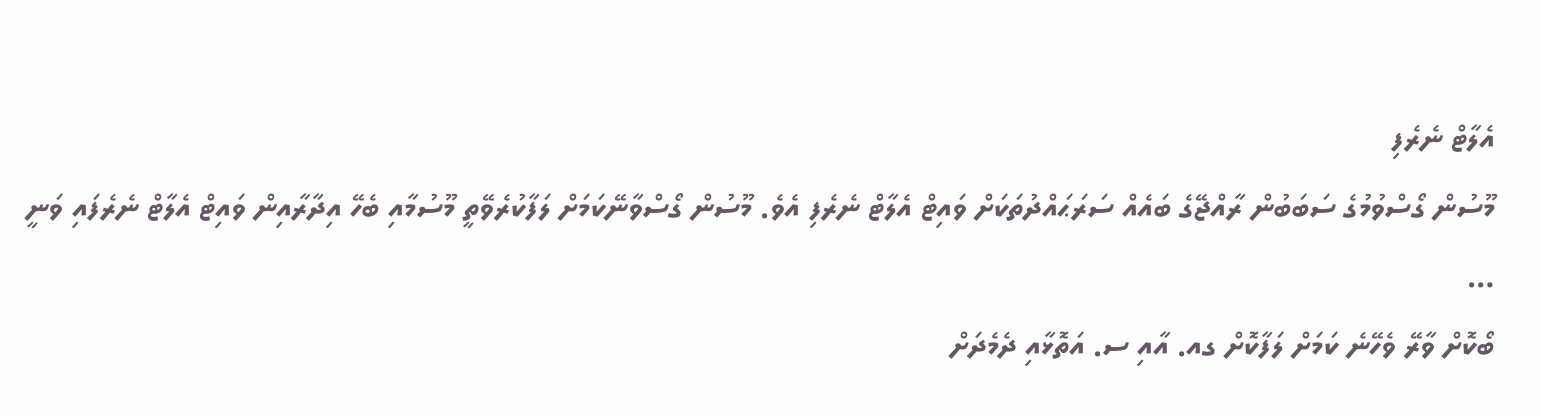އެލާޓް ނެރެފި
މޫސުން ގޯސްވުމުގެ ސަބަބުން ރާއްޖޭގެ ބައެއް ސަރަޙައްދުތަކަށް ވައިޓް އެލާޓް ނެރެފި އެވެ. މޫސުން ގޯސްވާނޭކަމަށް ލަފާކުރެވޭތީ މޫސުމާއި ބެހޭ އިދާރާއިން ވައިޓް އެލާޓް ނެރެފައި ވަނީ …
ބޯކޮށް ވާރޭ ވެހޭނެ ކަމަށް ލަފާކޮށް ގއ. އާއި ސ. އަތޮޅާއި ދެމެދަށް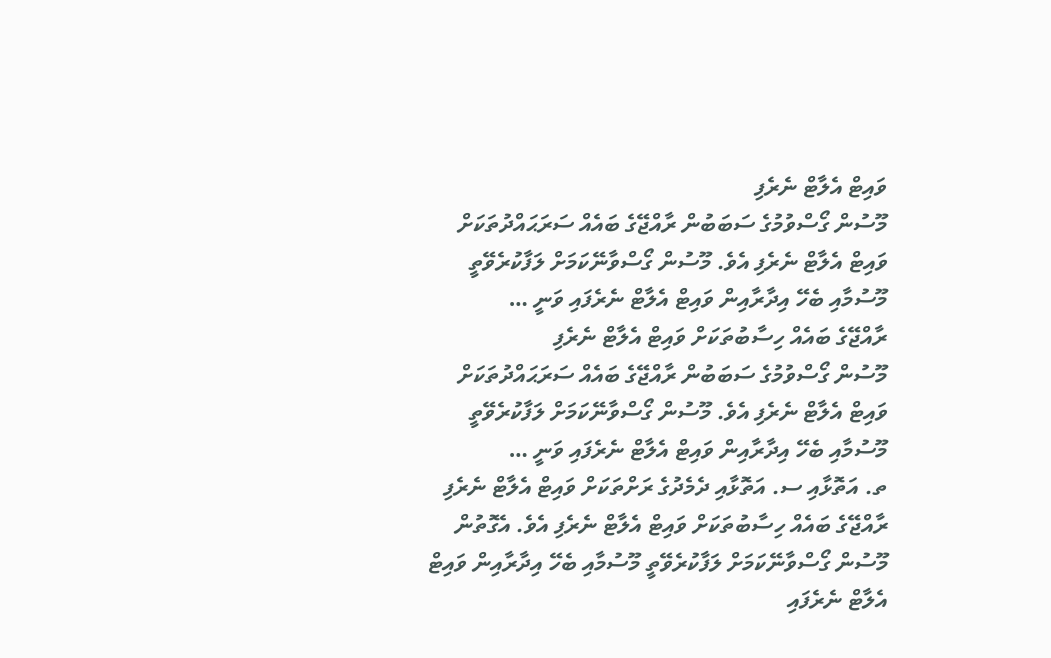ވައިޓް އެލާޓް ނެރެފި
މޫސުން ގޯސްވުމުގެ ސަބަބުން ރާއްޖޭގެ ބައެއް ސަރަޙައްދުތަކަށް ވައިޓް އެލާޓް ނެރެފި އެވެ. މޫސުން ގޯސްވާނޭކަމަށް ލަފާކުރެވޭތީ މޫސުމާއި ބެހޭ އިދާރާއިން ވައިޓް އެލާޓް ނެރެފައި ވަނީ …
ރާއްޖޭގެ ބައެއް ހިސާބުތަކަށް ވައިޓް އެލާޓް ނެރެފި
މޫސުން ގޯސްވުމުގެ ސަބަބުން ރާއްޖޭގެ ބައެއް ސަރަޙައްދުތަކަށް ވައިޓް އެލާޓް ނެރެފި އެވެ. މޫސުން ގޯސްވާނޭކަމަށް ލަފާކުރެވޭތީ މޫސުމާއި ބެހޭ އިދާރާއިން ވައިޓް އެލާޓް ނެރެފައި ވަނީ …
ތ. އަތޮޅާއި ސ. އަތޮޅާއި ދެމެދުގެ ރަށްތަކަށް ވައިޓް އެލާޓް ނެރެފި
ރާއްޖޭގެ ބައެއް ހިސާބުތަކަށް ވައިޓް އެލާޓް ނެރެފި އެވެ. އެގޮތުން މޫސުން ގޯސްވާނޭކަމަށް ލަފާކުރެވޭތީ މޫސުމާއި ބެހޭ އިދާރާއިން ވައިޓް އެލާޓް ނެރެފައި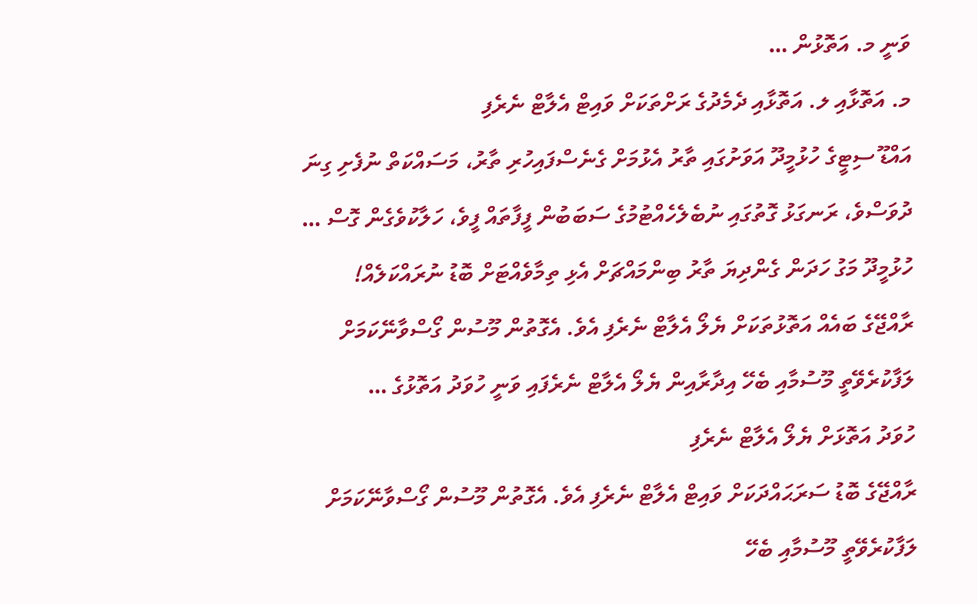ވަނީ މ. އަތޮޅުން …
މ. އަތޮޅާއި ލ. އަތޮޅާއި ދެމެދުގެ ރަށްތަކަށް ވައިޓް އެލާޓް ނެރެފި
އައްޑޫ ސިޓީގެ ހުޅުމީދޫ އަވަށުގައި ތާރު އެޅުމަށް ގެނެސްފައިހުރި ތާރު، މަސައްކަތް ނުފެށި ގިނަ ދުވަސްވެ، ރަނގަޅު ގޮތުގައި ނުބެލެހެއްޓުމުގެ ސަބަބުން ފީފާތައް ފީވެ، ހަލާކުވެގެން ގޮސް …
ހުޅުމީދޫ މަގު ހަދަން ގެންދިޔަ ތާރު ބިންމައްޗަށް އެޅި ތިމާވެއްޓަށް ބޮޑު ނުރައްކަލެއް!
ރާއްޖޭގެ ބައެއް އަތޮޅުތަކަށް ޔެލޯ އެލާޓް ނެރެފި އެވެ. އެގޮތުން މޫސުން ގޯސްވާނޭކަމަށް ލަފާކުރެވޭތީ މޫސުމާއި ބެހޭ އިދާރާއިން ޔެލޯ އެލާޓް ނެރެފައި ވަނީ ހުވަދު އަތޮޅުގެ …
ހުވަދު އަތޮޅަށް ޔެލޯ އެލާޓް ނެރެފި
ރާއްޖޭގެ ބޮޑު ސަރަޙައްދަކަށް ވައިޓް އެލާޓް ނެރެފި އެވެ. އެގޮތުން މޫސުން ގޯސްވާނޭކަމަށް ލަފާކުރެވޭތީ މޫސުމާއި ބެހޭ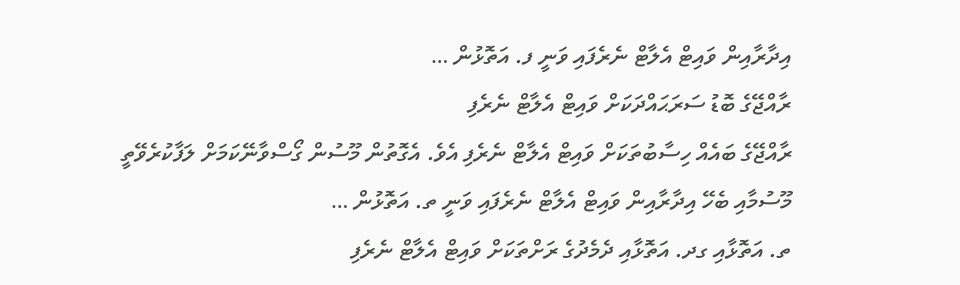އިދާރާއިން ވައިޓް އެލާޓް ނެރެފައި ވަނީ ފ. އަތޮޅުން …
ރާއްޖޭގެ ބޮޑު ސަރަޙައްދަކަށް ވައިޓް އެލާޓް ނެރެފި
ރާއްޖޭގެ ބައެއް ހިސާބުތަކަށް ވައިޓް އެލާޓް ނެރެފި އެވެ. އެގޮތުން މޫސުން ގޯސްވާނޭކަމަށް ލަފާކުރެވޭތީ މޫސުމާއި ބެހޭ އިދާރާއިން ވައިޓް އެލާޓް ނެރެފައި ވަނީ ތ. އަތޮޅުން …
ތ. އަތޮޅާއި ގދ. އަތޮޅާއި ދެމެދުގެ ރަށްތަކަށް ވައިޓް އެލާޓް ނެރެފި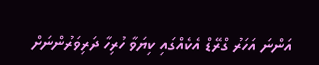އަންނަ އަހަރު ގްރޭޑް އެކެއްގައި ކިޔަވާ ހުރިހާ ދަރިވަރުންނަށް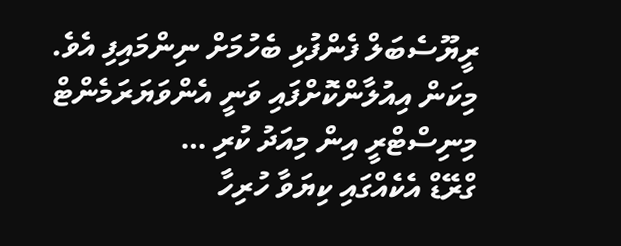ރީޔޫސެބަލް ފެންފުޅި ބެހުމަށް ނިންމައިފި އެވެ. މިކަން އިއުލާންކޮށްފައި ވަނީ އެންވަޔަރަމެންޓް މިނިސްޓްރީ އިން މިއަދު ކުރި …
ގްރޭޑް އެކެއްގައި ކިޔަވާ ހުރިހާ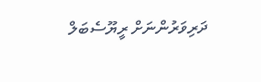ދަރިވަރުންނަށް ރީޔޫސެބަލް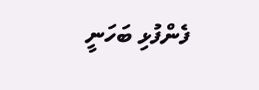ފެންފުޅި ބަހަނީ